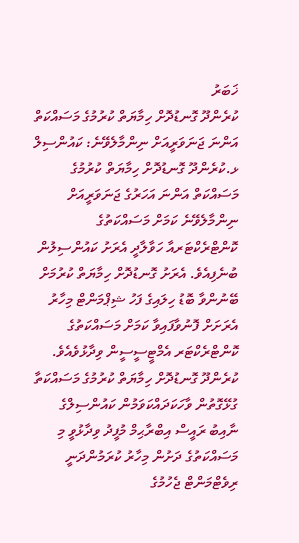ޚަބަރު
ކުރެންދޫ ގޮނޑުދޮށް ހިމާޔަތް ކުރުމުގެ މަސައްކަތް އަންނަ ޖަނަވަރީއަށް ނިންމާލެވޭނެ: ކައުންސިލް
ޅ.ކުރެންދޫ ގޮނޑުދޮށް ހިމާޔަތް ކުރުމުގެ މަސައްކަތް އަންނަ އަހަރުގެ ޖަނަވަރީއަށް ނިންމާލެވޭނެ ކަމަށް މަސައްކަތުގެ ކޮންޓްރެކްޓަރއާ ހަވާލާދީ އެރަށު ކައުންސިލުން ބުނެފިއެވެ. އެރަށު ގޮނޑުދޮށް ހިމާޔަތް ކުރުމަށް ބޭނުންވާ ބޮޑު ހިލައިގެ ފަހު ޝިޕްމަންޓް މިހާރު އެރަށަށް ފޮނުވާފައިވާ ކަމަށް މަސައްކަތުގެ ކޮންޓްރެކްޓަރ އެމްޓީސީސީން ވިދާޅުވެއެވެ.
ކުރެންދޫ ގޮނޑުދޮށް ހިމާޔަތް ކުރުމުގެ މަސައްކަތާ ގުޅޭގޮތުން ވާހަކަދައްކަވަމުން ކައުންސިލްގެ ނާއިބު ރައީސް އިބްރާޙިމް މުފީދު ވިދާޅުވީ މި މަސައްކަތުގެ ދަށުން މިހާރު ކުރަމުންދަނީ ރިވެޓްމަންޓް ޖެހުމުގެ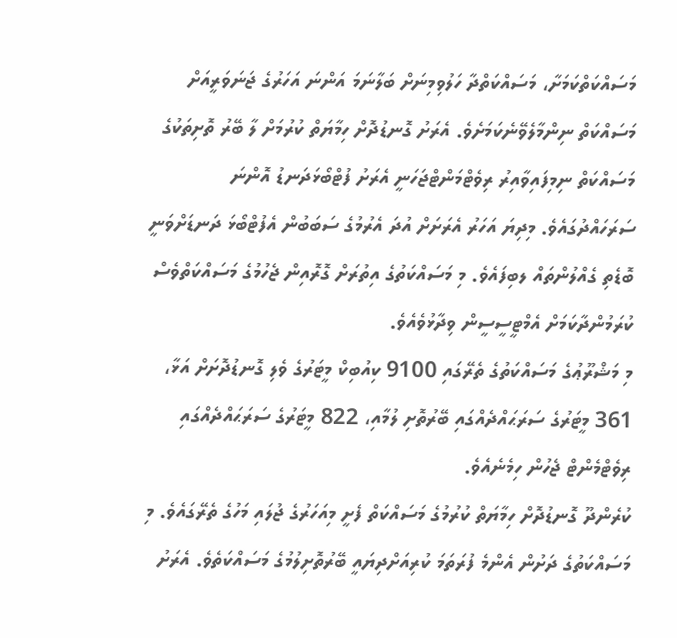މަސައްކަތްކަމަށާ، މަސައްކަތްދާ ހަލުވިމިނަށް ބަލާނަމަ އަންނަ އަހަރުގެ ޖަނަވަރީއަށް މަސައްކަތް ނިންމާލެވޭނެކަމަށެވެ. އެރަށު ގޮނޑުދޮށް ހިމާޔަތް ކުރުމަށް ލާ ބޭރު ތޮށިތަކުގެ މަސައްކަތް ނިމިފައިވާއިރު ރިވެޓްމަންޓްޖަހަނީ އެރަށު ފުޓްބޯޅަދަނޑު އޮންނަ ސަރަހައްދުގައެވެ. މިދިޔަ އަހަރު އެރަށަށް އުދަ އެރުމުގެ ސަބަބުން އެފުޓްބޯޅަ ދަނޑަށްވަނީ ބޮޑެތި ގެއްލުންތައް ލބިފައެވެ. މި މަސައްކަތުގެ އިތުރަށް ގޮރޮއިން ޖެހުމުގެ މަސައްކަތްވެސް ކުރަމުންދާކަމަށް އެމްޓީސީސީން ވިދާޅުވެއެވެ.
މި މަޝްރޫޢުގެ މަސައްކަތުގެ ތެރޭގައި 9100 ކިއުބިކް މީޓަރުގެ ވެލި ގޮނޑުދޮށަށް އަޅާ، 361 މީޓަރުގެ ސަރަޙައްދެއްގައި ބޭރުތޮށި ލުމާއި، 822 މީޓަރުގެ ސަރަޙައްދެއްގައި ރިވެޓްމެންޓް ޖެހުން ހިމެނެއެވެ.
ކުރެންދޫ ގޮނޑުދޮށް ހިމާޔަތް ކުރުމުގެ މަސައްކަތް ފެށީ މިއަހަރުގެ ޖުލައި މަހުގެ ތެރޭގައެވެ. މި މަސައްކަތުގެ ދަށުން އެންމެ ފުރަތަމަ ކުރިއަށްދިޔައީ ބޭރުތޮށިލުމުގެ މަސައްކަތެވެ. އެރަށު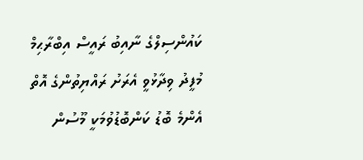ކައުންސިލްގެ ނާއިބު ރައީސް އިބްރާޙިމް މުފީދު ވިދާޅުވީ އެރަށު ރައްޔިތުންގެ އޮތް އެންމެ ބޮޑު ކަންބޮޑުވުމަކީ މޫސުން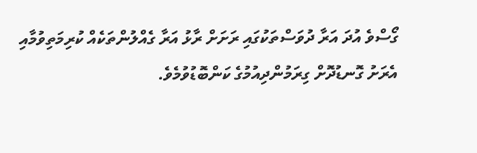ގޯސްވެ އުދަ އަރާ ދުވަސްތަކުގައި ރަށަށް ރާޅު އަރާ ގެއްލުންތަކެއް ކުރިމަތިވުމާއި އެރަށު ގޮނޑުދޮށް ގިރަމުންދިއުމުގެ ކަންބޮޑުވުމެވެ.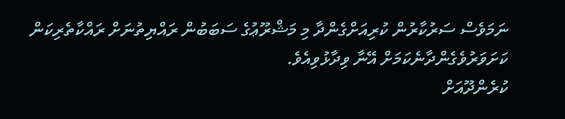ނަމަވެސް ސަރުކާރުން ކުރިއަށްގެންދާ މި މަޝްރޫޢުގެ ސަބަބުން ރައްޔިތުނަށް ރައްކާތެރިކަން ކަށަވަރުވެގެންދާނެކަމަށް އޭނާ ވިދާޅުވިއެވެ.
ކުރެންދޫއަށް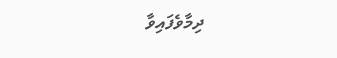ދިމާވެފައިވާ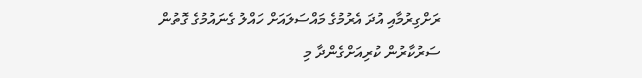ރަށްގިރުމާއި އުދަ އެރުމުގެ މައްސަލައަށް ހައްލު ގެނައުމުގެ ގޮތުން ސަރުކާރުން ކުރިއަށްގެންދާ މި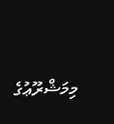މިމަޝްރޫޢުގެ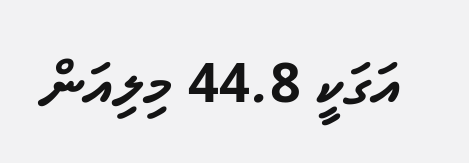އަގަކީ 44.8 މިލިއަން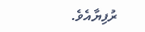ރުފިޔާއެވެ.